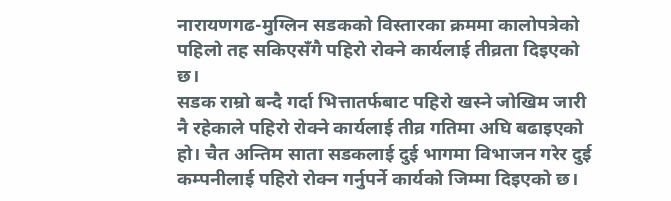नारायणगढ-मुग्लिन सडकको विस्तारका क्रममा कालोपत्रेको पहिलो तह सकिएसँगै पहिरो रोक्ने कार्यलाई तीव्रता दिइएको छ।
सडक राम्रो बन्दै गर्दा भित्तातर्फबाट पहिरो खस्ने जोखिम जारी नै रहेकाले पहिरो रोक्ने कार्यलाई तीव्र गतिमा अघि बढाइएको हो। चैत अन्तिम साता सडकलाई दुई भागमा विभाजन गरेर दुई कम्पनीलाई पहिरो रोक्न गर्नुपर्ने कार्यको जिम्मा दिइएको छ।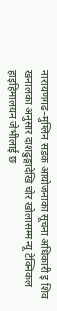नारायणगढ–मुग्लिन सडक आयोजनाका सूचना अधिकारी इ शिव खनालका अनुसार दाशढुङ्गादेखि चोर खोलासम्म न्यू टेक्निकल हाइहिमालयन जेभीलाई छ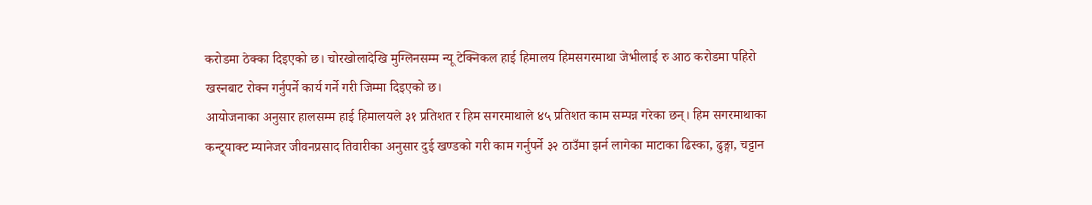करोडमा ठेक्का दिइएको छ। चोरखोलादेखि मुग्लिनसम्म न्यू टेक्निकल हाई हिमालय हिमसगरमाथा जेभीलाई रु आठ करोडमा पहिरो खस्नबाट रोक्न गर्नुपर्ने कार्य गर्ने गरी जिम्मा दिइएको छ।
आयोजनाका अनुसार हालसम्म हाई हिमालयले ३१ प्रतिशत र हिम सगरमाथाले ४५ प्रतिशत काम सम्पन्न गरेका छन्। हिम सगरमाथाका कन्ट्र्याक्ट म्यानेजर जीवनप्रसाद तिवारीका अनुसार दुई खण्डको गरी काम गर्नुपर्ने ३२ ठाउँमा झर्न लागेका माटाका ढिस्का, ढुङ्गा, चट्टान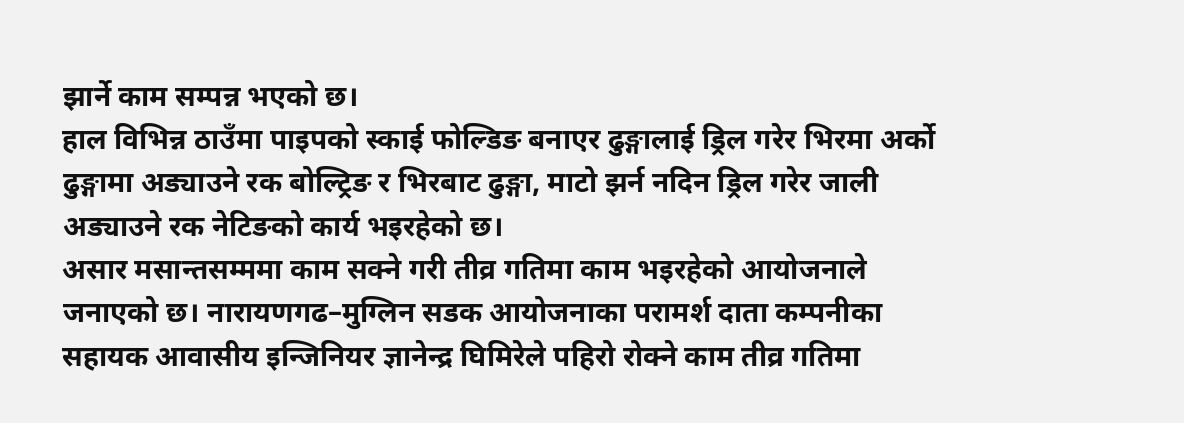झार्ने काम सम्पन्न भएको छ।
हाल विभिन्न ठाउँमा पाइपको स्काई फोल्डिङ बनाएर ढुङ्गालाई ड्रिल गरेर भिरमा अर्को ढुङ्गामा अड्याउने रक बोल्ट्रिङ र भिरबाट ढुङ्गा, माटो झर्न नदिन ड्रिल गरेर जाली अड्याउने रक नेटिङको कार्य भइरहेको छ।
असार मसान्तसम्ममा काम सक्ने गरी तीव्र गतिमा काम भइरहेको आयोजनाले जनाएको छ। नारायणगढ–मुग्लिन सडक आयोजनाका परामर्श दाता कम्पनीका सहायक आवासीय इन्जिनियर ज्ञानेन्द्र घिमिरेले पहिरो रोक्ने काम तीव्र गतिमा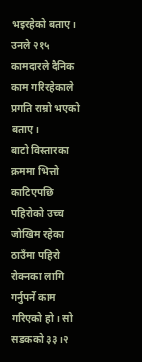भइरहेको बताए। उनले २१५ कामदारले दैनिक काम गरिरहेकाले प्रगति राम्रो भएको बताए।
बाटो विस्तारका क्रममा भित्तो काटिएपछि पहिरोको उच्च जोखिम रहेका ठाउँमा पहिरो रोक्नका लागि गर्नुपर्ने काम गरिएको हो। सो सडकको ३३।२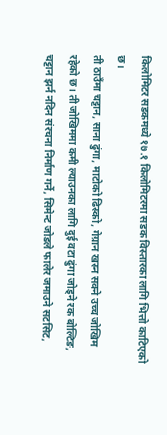किलोमिटर सडकमध्ये १७.१ किलोमिटरमा सडक विस्तारका लागि भित्तो काटिएको छ।
ती ठाउँमा चट्टान, साना ढुंगा, माटोको ढिस्को, गेग्रान खस्न सक्ने उच्च जोखिम रहेको छ। ती जोखिममा कमी ल्याउनका लागि दुई वटा ढुंगा जोड्ने रक बोल्टिङ, चट्टान झर्न नदिन संरचना निर्माण गर्ने, सिमेन्ट जोडले फालेर जमाउने सटसिट,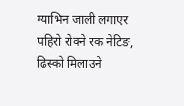ग्याभिन जाली लगाएर पहिरो रोक्ने रक नेटिङ, ढिस्को मिलाउने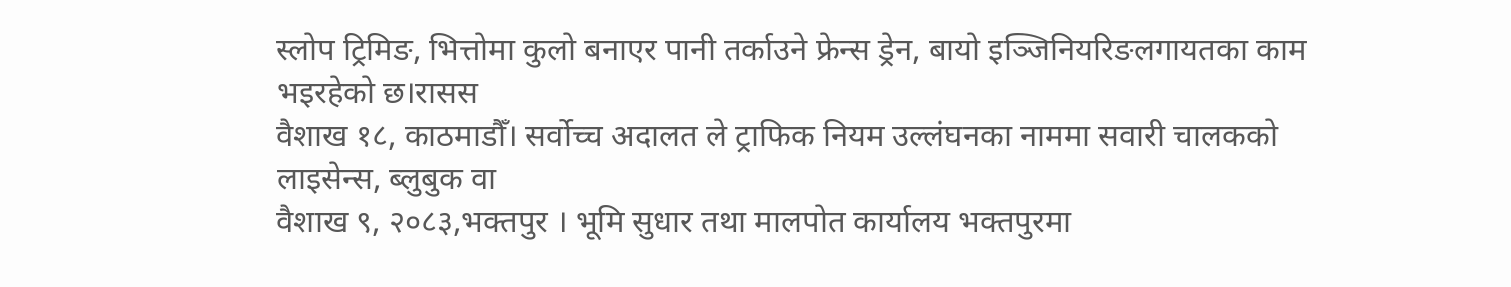स्लोप ट्रिमिङ, भित्तोमा कुलो बनाएर पानी तर्काउने फ्रेन्स ड्रेन, बायो इञ्जिनियरिङलगायतका काम भइरहेको छ।रासस
वैशाख १८, काठमाडौँ। सर्वोच्च अदालत ले ट्राफिक नियम उल्लंघनका नाममा सवारी चालकको लाइसेन्स, ब्लुबुक वा
वैशाख ९, २०८३,भक्तपुर । भूमि सुधार तथा मालपोत कार्यालय भक्तपुरमा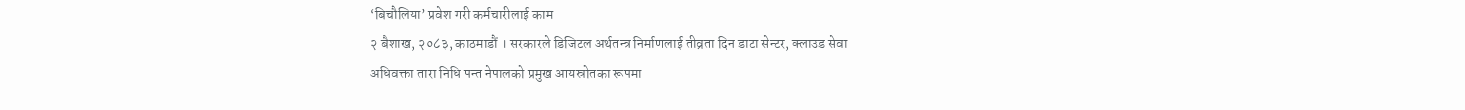‘बिचौलिया’ प्रवेश गरी कर्मचारीलाई काम
२ बैशाख, २०८३, काठमाडौं । सरकारले डिजिटल अर्थतन्त्र निर्माणलाई तीव्रता दिन डाटा सेन्टर, क्लाउड सेवा
अधिवक्ता तारा निधि पन्त नेपालको प्रमुख आयस्रोतका रूपमा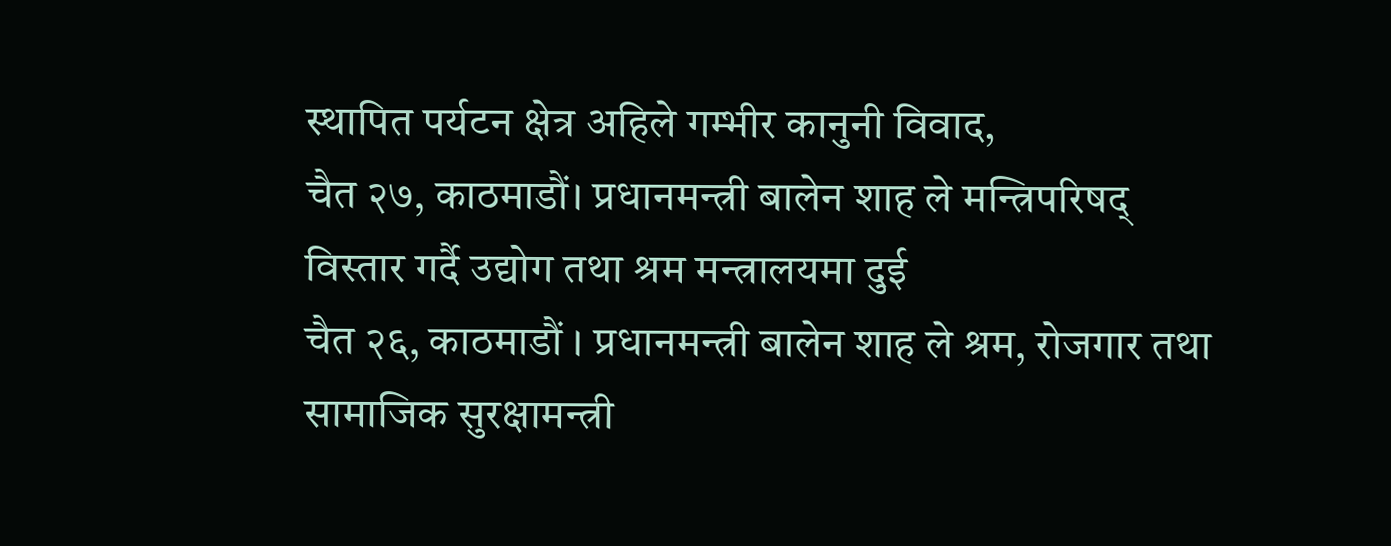स्थापित पर्यटन क्षेत्र अहिले गम्भीर कानुनी विवाद,
चैत २७, काठमाडौं। प्रधानमन्त्री बालेन शाह ले मन्त्रिपरिषद् विस्तार गर्दै उद्योग तथा श्रम मन्त्रालयमा दुई
चैत २६, काठमाडौं । प्रधानमन्त्री बालेन शाह ले श्रम, रोजगार तथा सामाजिक सुरक्षामन्त्री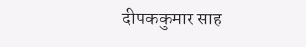दीपककुमार साह